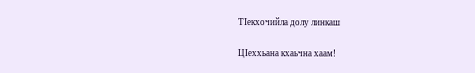ТIекхочийла долу линкаш

ЦIеххьана кхаьчна хаам!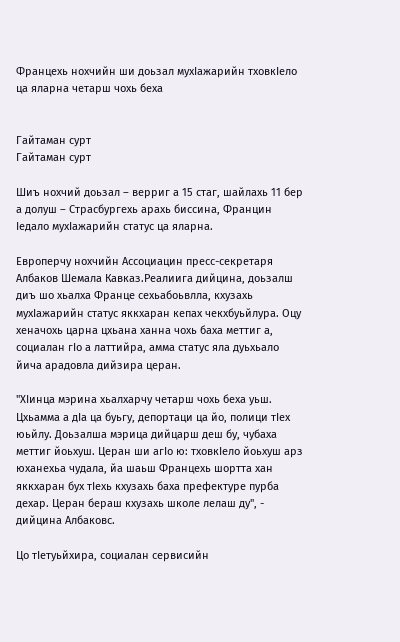Францехь нохчийн ши доьзал мухIажарийн тховкIело ца яларна четарш чохь беха


Гайтаман сурт
Гайтаман сурт

Шиъ нохчий доьзал – верриг а 15 стаг, шайлахь 11 бер а долуш – Страсбургехь арахь биссина, Францин Iедало мухIажарийн статус ца яларна.

Европерчу нохчийн Ассоциацин пресс-секретаря Албаков Шемала Кавказ.Реалиига дийцина, доьзалш диъ шо хьалха Франце сехьабоьвлла, кхузахь мухIажарийн статус яккхаран кепах чекхбуьйлура. Оцу хеначохь царна цхьана ханна чохь баха меттиг а, социалан гIо а латтийра, амма статус яла дуьхьало йича арадовла дийзира церан.

"ХIинца мэрина хьалхарчу четарш чохь беха уьш. Цхьамма а дIа ца буьгу, депортаци ца йо, полици тIех юьйлу. Доьзалша мэрица дийцарш деш бу, чубаха меттиг йоьхуш. Церан ши агIо ю: тховкIело йоьхуш арз юханехьа чудала, йа шаьш Францехь шортта хан яккхаран бух тIехь кхузахь баха префектуре пурба дехар. Церан бераш кхузахь школе лелаш ду", - дийцина Албаковс.

Цо тIетуьйхира, социалан сервисийн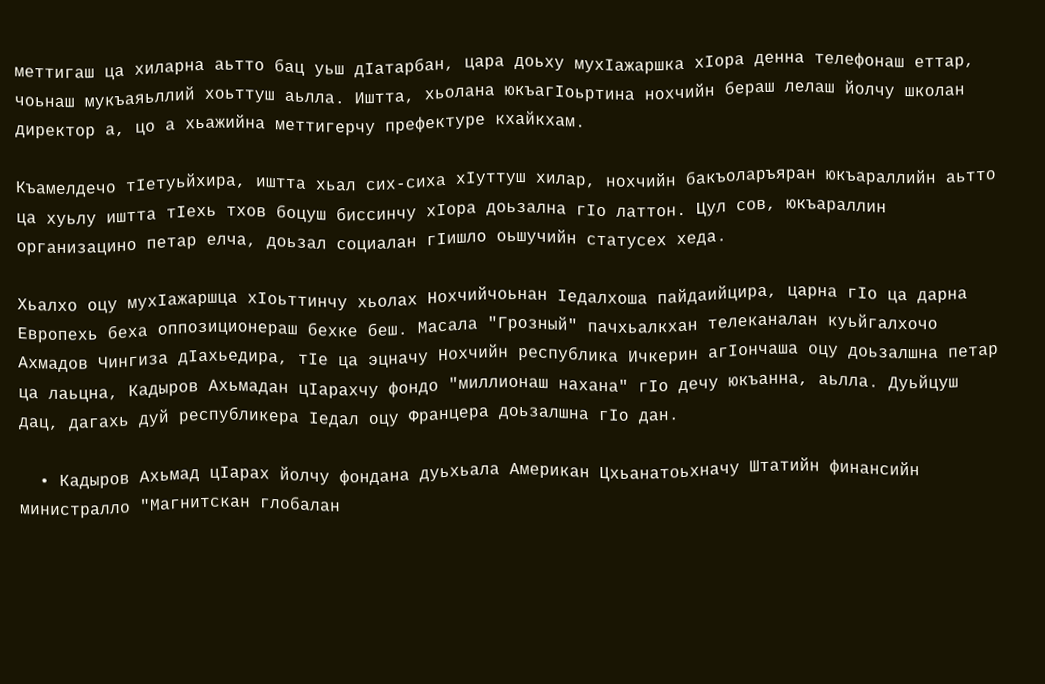меттигаш ца хиларна аьтто бац уьш дIатарбан, цара доьху мухIажаршка хIора денна телефонаш еттар, чоьнаш мукъаяьллий хоьттуш аьлла. Иштта, хьолана юкъагIоьртина нохчийн бераш лелаш йолчу школан директор а, цо а хьажийна меттигерчу префектуре кхайкхам.

Къамелдечо тIетуьйхира, иштта хьал сих-сиха хIуттуш хилар, нохчийн бакъоларъяран юкъараллийн аьтто ца хуьлу иштта тIехь тхов боцуш биссинчу хIора доьзална гIо латтон. Цул сов, юкъараллин организацино петар елча, доьзал социалан гIишло оьшучийн статусех хеда.

Хьалхо оцу мухIажаршца хIоьттинчу хьолах Нохчийчоьнан Iедалхоша пайдаийцира, царна гIо ца дарна Европехь беха оппозиционераш бехке беш. Масала "Грозный" пачхьалкхан телеканалан куьйгалхочо Ахмадов Чингиза дIахьедира, тIе ца эцначу Нохчийн республика Ичкерин агIончаша оцу доьзалшна петар ца лаьцна, Кадыров Ахьмадан цIарахчу фондо "миллионаш нахана" гIо дечу юкъанна, аьлла. Дуьйцуш дац, дагахь дуй республикера Iедал оцу Францера доьзалшна гIо дан.

  • Кадыров Ахьмад цIарах йолчу фондана дуьхьала Американ Цхьанатоьхначу Штатийн финансийн министралло "Магнитскан глобалан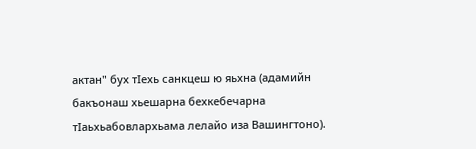актан" бух тIехь санкцеш ю яьхна (адамийн бакъонаш хьешарна бехкебечарна тIаьхьабовлархьама лелайо иза Вашингтоно).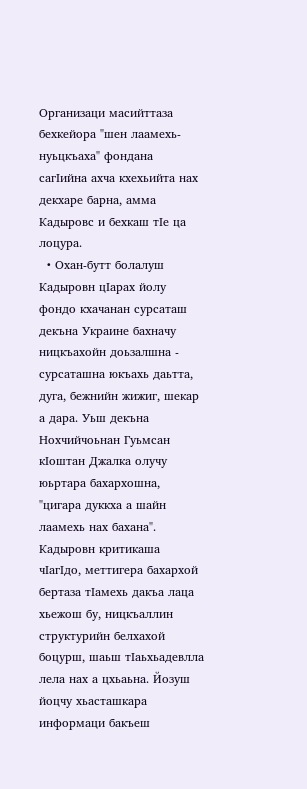Организаци масийттаза бехкейора "шен лаамехь-нуьцкъаха" фондана сагIийна ахча кхехьийта нах декхаре барна, амма Кадыровс и бехкаш тIе ца лоцура.
  • Охан-бутт болалуш Кадыровн цIарах йолу фондо кхачанан сурсаташ декъна Украине бахначу ницкъахойн доьзалшна - сурсаташна юкъахь даьтта, дуга, бежнийн жижиг, шекар а дара. Уьш декъна Нохчийчоьнан Гуьмсан кIоштан Джалка олучу юьртара бахархошна, "цигара дуккха а шайн лаамехь нах бахана". Кадыровн критикаша чIагIдо, меттигера бахархой бертаза тIамехь дакъа лаца хьежош бу, ницкъаллин структурийн белхахой боцурш, шаьш тIаьхьадевлла лела нах а цхьаьна. Йозуш йоцчу хьасташкара информаци бакъеш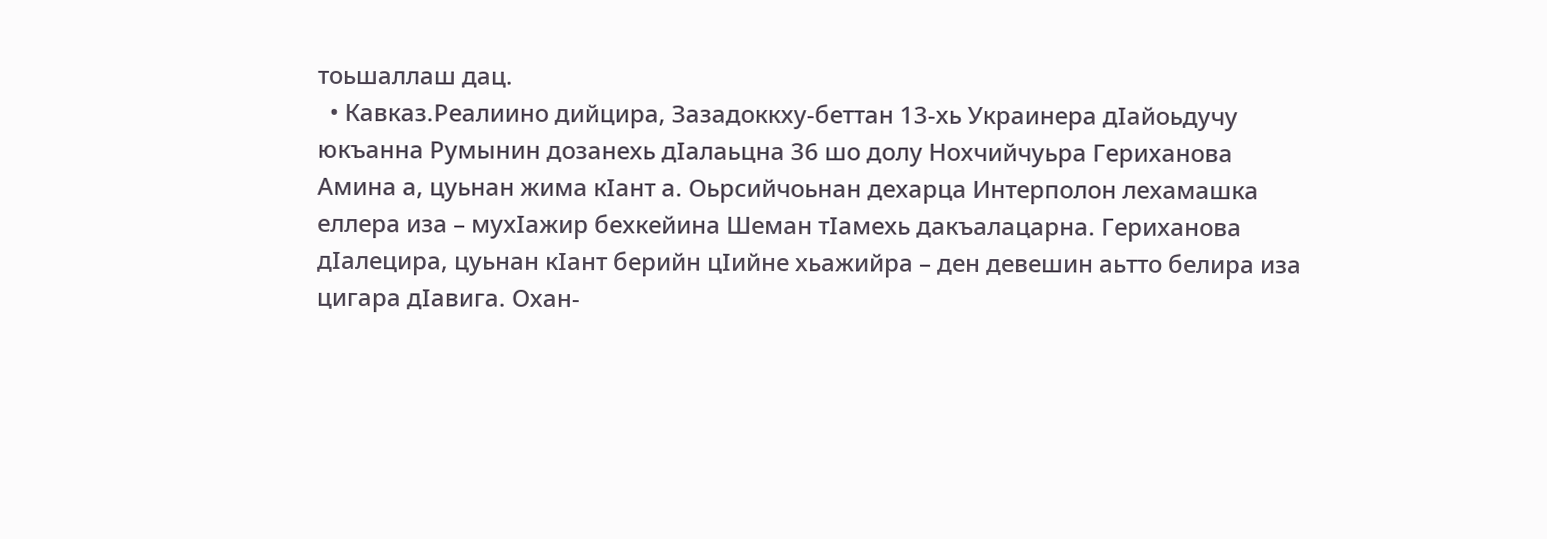тоьшаллаш дац.
  • Кавказ.Реалиино дийцира, Зазадоккху-беттан 13-хь Украинера дIайоьдучу юкъанна Румынин дозанехь дIалаьцна 36 шо долу Нохчийчуьра Гериханова Амина а, цуьнан жима кIант а. Оьрсийчоьнан дехарца Интерполон лехамашка еллера иза – мухIажир бехкейина Шеман тIамехь дакъалацарна. Гериханова дIалецира, цуьнан кIант берийн цIийне хьажийра – ден девешин аьтто белира иза цигара дIавига. Охан-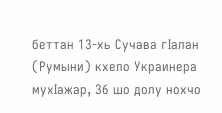беттан 13-хь Сучава гIалан (Румыни) кхело Украинера мухIажар, 36 шо долу нохчо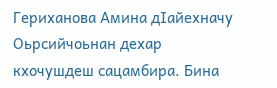Гериханова Амина дIайехначу Оьрсийчоьнан дехар кхочушдеш сацамбира. Бина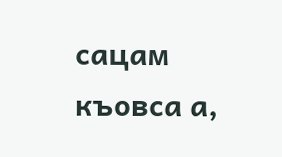сацам къовса а,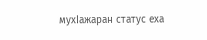мухIажаран статус еха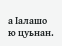а Iалашо ю цуьнан.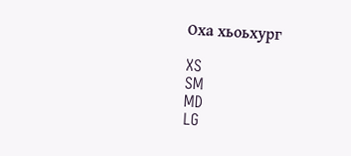Оха хьоьхург

XS
SM
MD
LG